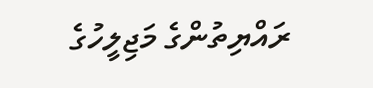ރައްޔިތުންގެ މަޖިލީހުގެ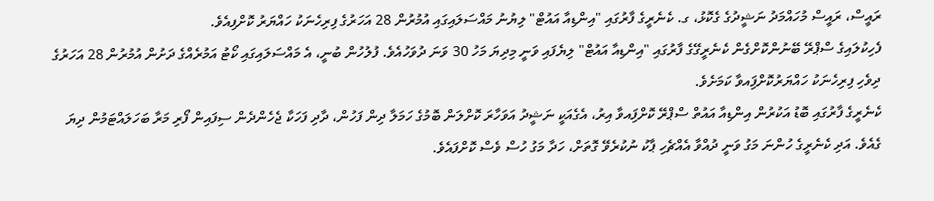ރައީސް، ރައީސް މުހައްމަދު ނަޝީދުގެ ގެކޮޅު، ގ. ކެނެރީގެ ފާރުގައި "އިންޑިއާ އައުޓް" ލިޔުނު މައްސަލައިގައި އުމުރުން 28 އަހަރުގެ ފިރިހެނަކު ހައްޔަރު ކޮށްފިއެވެ.
ފެހިކުލައިގެ ސްޕްރޭ ބޭނުންކޮށްގެން ކެނެރީގޭގެ ފާރުގައި "އިންޑިއާ އައުޓް" ލިޔެފައި ވަނީ މިދިޔަ މަހު 30 ވަނަ ދުވަހުއެވެ. ފުލުހުން ބުނީ، އެ މައްސަލައިގައި ކޯޓު އަމުރެއްގެ ދަށުން އުމުރުން 28 އަހަރުގެ ދިވެހި ފިރިހެނަކު ހައްޔަރުކޮށްފަިއވާ ކަމަށެވެ.
ކެނެރީގެ ފާރުގައި ބޮޑު އަކުރުން އިންޑިއާ އައުތް ސްޕްރޭ ކޮށްފަިއވާ އިރު، އެގެއަކީ ނަޝީދު އަވަހާރަ ކޮށްލަން ބޮމުގެ ހަމަލާ ދިން ފަހުން، ދާދި ފަހަކާ ޖެހެންދެން ސިފައިން ފޯރި މަރާ ބަހަލައްޓަމުން ދިޔަ ގެއެވެ. އަދި ކެނެރީގެ ހުންނަ މަގު ވަނީ ދުއްވާ އެއްޗެހި ޕާކު ނުކުރެވޭ ގޮތަށް، ހަދާ މަގު ހުސް ވެސް ކޮށްފައެވެ.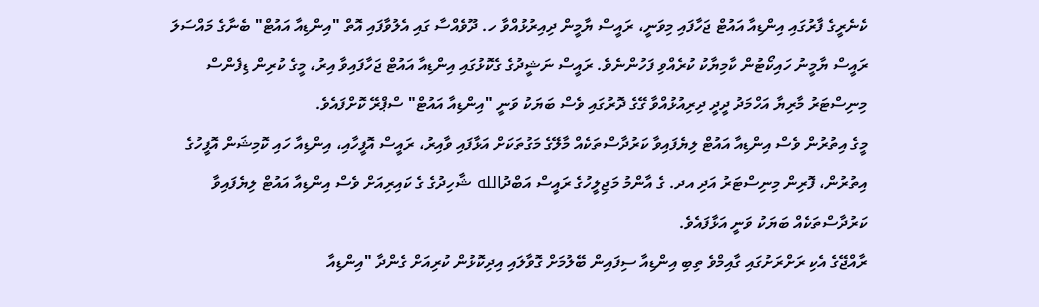ކެނެރީގެ ފާރުގައި އިންޑިއާ އައުޓް ޖަހާފައި މިވަނީ، ރައީސް ޔާމީން ދިއިރުޅުއްވާ ހ. ދޫވެއްސާ ގައި އެލުވާފައި އޮތް "އިންޑިއާ އައުޓް" ބެނާގެ މައްސަލަ ރައީސް ޔާމީނު ހައިކޯޓުން ކާމިޔާކު ކުރެއްވި ފަހުންނެވެ. ރައީސް ނަޝީދުގެ ގެކޮޅުގައި އިންޑިއާ އައުޓް ޖަހާފައިވާ އިރު، މީގެ ކުރިން ޑިފެންސް މިނިސްޓަރު މާރިޔާ އަހްމަދު ދީދީ ދިރިއުޅުއްވާ ގޭގެ ދޮރުގައި ވެސް ބަޔަކު ވަނީ "އިންޑިއާ އައުޓް" ސްޕްރޭ ކޮށްފައެވެ.
މީގެ އިތުރުން ވެސް އިންޑިއާ އައުޓް ލިޔެފައިވާ ކަރުދާސްތަކެއް މާލޭގެ މަގުތަކަށް އަޅާފައި ވާއިރު، ރައީސް އޮފީހާއި، އިންޑިއާ ހައި ކޮމިޝަން އޮފީހުގެ އިތުރުން، ފޮރިން މިނިސްޓަރު އަދި އދ. ގެ އާންމު މަޖިލީހުގެ ރައީސް އަބްދުالله ޝާހިދުގެ ގެ ކައިރިއަށް ވެސް އިންޑިއާ އައުޓް ލިޔެފައިވާ ކަރުދާސްތަކެއް ބަޔަކު ވަނީ އަޅާފައެވެ.
ރާއްޖޭގެ އެކި ރަށްރަށުގައި ގާއިމްވެ ތިބި އިންޑިއާ ސިފައިން ބޭލުމަށް ގޮވާލައި އިދިކޮޅުން ކުރިއަށް ގެންދާ "އިންޑިއާ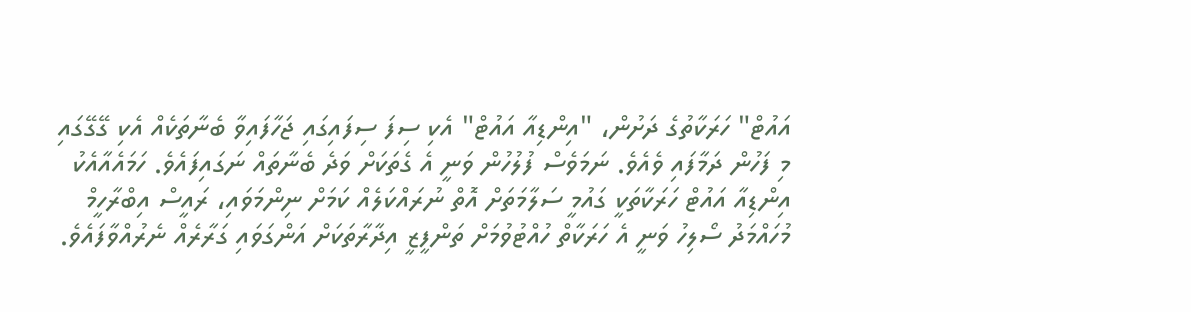އައުޓް" ހަރަކާތުގެ ދަށުން، "އިންޑިއާ އައުޓް" އެކި ސިފަ ސިފައިގައި ޖަހާފައިވާ ބެނާތަކެއް އެކި ގޭގޭގައި މި ފަހުން ދަމާފައި ވެއެވެ. ނަމަވެސް ފުލުހުން ވަނީ އެ ގެތަކަށް ވަދެ ބެނާތައް ނަގައިފައެވެ. ހަމައެއާއެކު އިންޑިއާ އައުޓް ހަރަކާތަކީ ގައުމީ ސަލާމަތަށް އޮތް ނުރައްކަލެއް ކަމަށް ނިންމަވައި، ރައީސް އިބްރާހީމް މުހައްމަދު ސޯލިހު ވަނީ އެ ހަރަކާތް ހުއްޓުވުމަށް ތަންފީޒީ އިދާރާތަކަށް އަންގަވައި ގަރާރެއް ނެރުއްވާފައެވެ.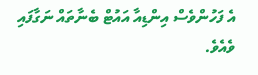އެ ފަހުންވެސް އިންޑިއާ އައުޓް ބެނާތައް ނަގާފައި ވެއެވެ.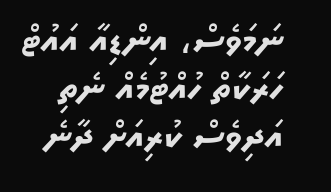ނަމަވެސް، އިންޑިއާ އައުޓް ހަރަކާތް ހުއްޓުމެއް ނެތި އަދިވެސް ކުރިއަށް ދާނެ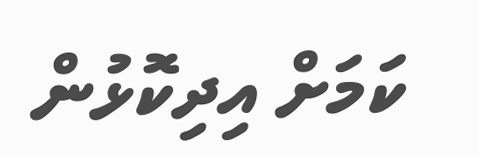ކަމަށް އިދިކޮޅުން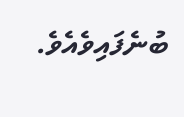ބުނެފައިވެއެވެ.